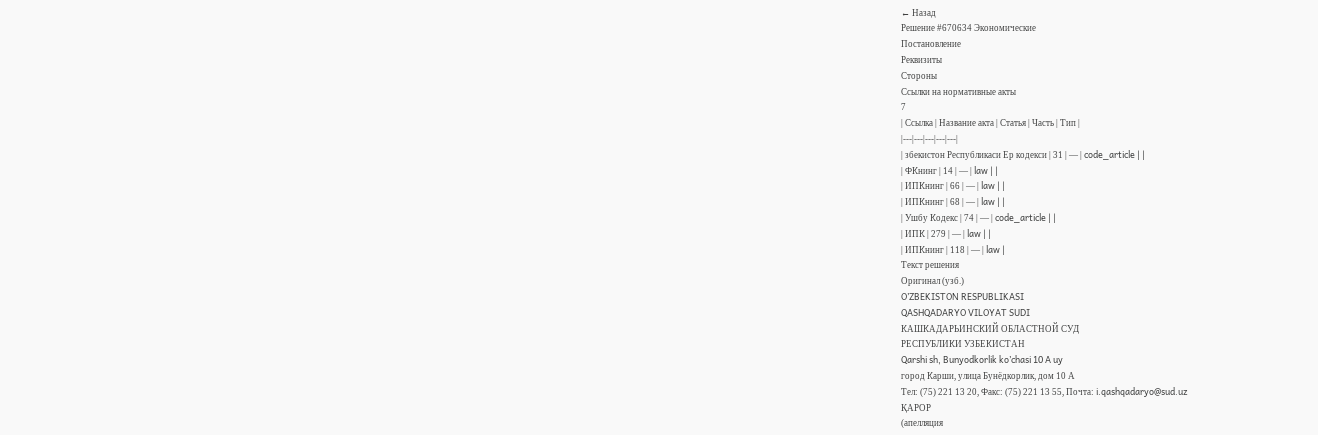← Назад
Решение #670634 Экономические
Постановление
Реквизиты
Стороны
Ссылки на нормативные акты
7
| Ссылка | Название акта | Статья | Часть | Тип |
|---|---|---|---|---|
| збекистон Республикаси Ер кодекси | 31 | — | code_article | |
| ФКнинг | 14 | — | law | |
| ИПКнинг | 66 | — | law | |
| ИПКнинг | 68 | — | law | |
| Ушбу Кодекс | 74 | — | code_article | |
| ИПК | 279 | — | law | |
| ИПКнинг | 118 | — | law |
Текст решения
Оригинал (узб.)
O’ZBEKISTON RESPUBLIKASI
QASHQADARYO VILOYAT SUDI
КАШКАДАРЬИНСКИЙ ОБЛАСТНОЙ СУД
РЕСПУБЛИКИ УЗБЕКИСТАН
Qarshi sh, Bunyodkorlik ko’chasi 10 A uy
город Карши, улица Бунёдкорлик, дом 10 А
Тел: (75) 221 13 20, Факс: (75) 221 13 55, Почта: i.qashqadaryo@sud.uz
ҚАРОР
(апелляция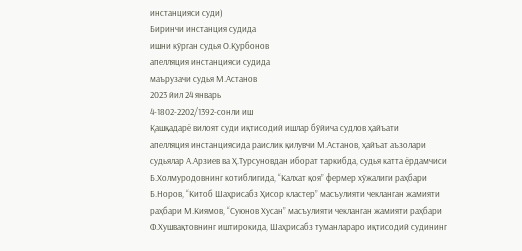инстанцияси суди)
Биринчи инстанция судида
ишни кўрган судья О.Қурбонов
апелляция инстанцияси судида
маърузачи судья М.Астанов
2023 йил 24 январь
4-1802-2202/1392-сонли иш
Қашқадарё вилоят суди иқтисодий ишлар бўйича судлов ҳайъати
апелляция инстанциясида раислик қилувчи М.Астанов, ҳайъат аъзолари
судьялар А.Арзиев ва Ҳ.Турсуновдан иборат таркибда, судья катта ёрдамчиси
Б.Холмуродовнинг котиблигида, “Калхат қоя” фермер хўжалиги раҳбари
Б.Норов, “Китоб Шаҳрисабз Ҳисор кластер” масъулияти чекланган жамияти
раҳбари М.Киямов, “Суюнов Хусан” масъулияти чекланган жамияти раҳбари
Ф.Хушвақтовнинг иштирокида, Шаҳрисабз туманлараро иқтисодий судининг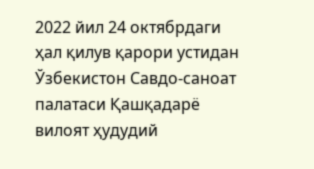2022 йил 24 октябрдаги ҳал қилув қарори устидан Ўзбекистон Савдо-саноат
палатаси Қашқадарё вилоят ҳудудий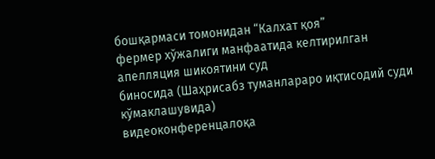бошқармаси томонидан “Калхат қоя”
фермер хўжалиги манфаатида келтирилган апелляция шикоятини суд
биносида (Шаҳрисабз туманлараро иқтисодий суди кўмаклашувида)
видеоконференцалоқа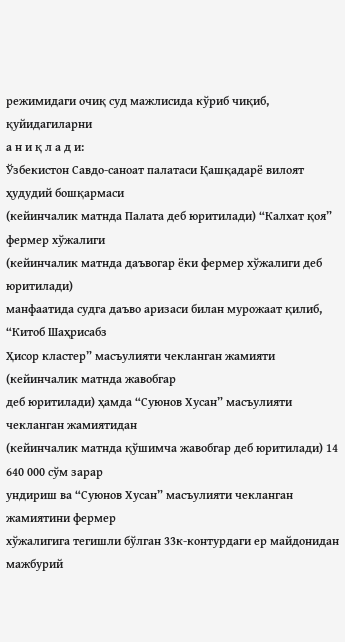режимидаги очиқ суд мажлисида кўриб чиқиб,
қуйидагиларни
а н и қ л а д и:
Ўзбекистон Савдо-саноат палатаси Қашқадарё вилоят ҳудудий бошқармаси
(кейинчалик матнда Палата деб юритилади) “Калхат қоя” фермер хўжалиги
(кейинчалик матнда даъвогар ёки фермер хўжалиги деб юритилади)
манфаатида судга даъво аризаси билан мурожаат қилиб, “Китоб Шаҳрисабз
Ҳисор кластер” масъулияти чекланган жамияти (кейинчалик матнда жавобгар
деб юритилади) ҳамда “Суюнов Хусан” масъулияти чекланган жамиятидан
(кейинчалик матнда қўшимча жавобгар деб юритилади) 14 640 000 сўм зарар
ундириш ва “Суюнов Хусан” масъулияти чекланган жамиятини фермер
хўжалигига тегишли бўлган 33к-контурдаги ер майдонидан мажбурий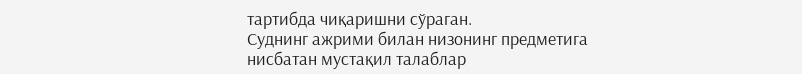тартибда чиқаришни сўраган.
Суднинг ажрими билан низонинг предметига нисбатан мустақил талаблар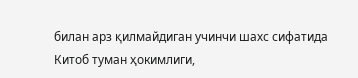билан арз қилмайдиган учинчи шахс сифатида Китоб туман ҳокимлиги,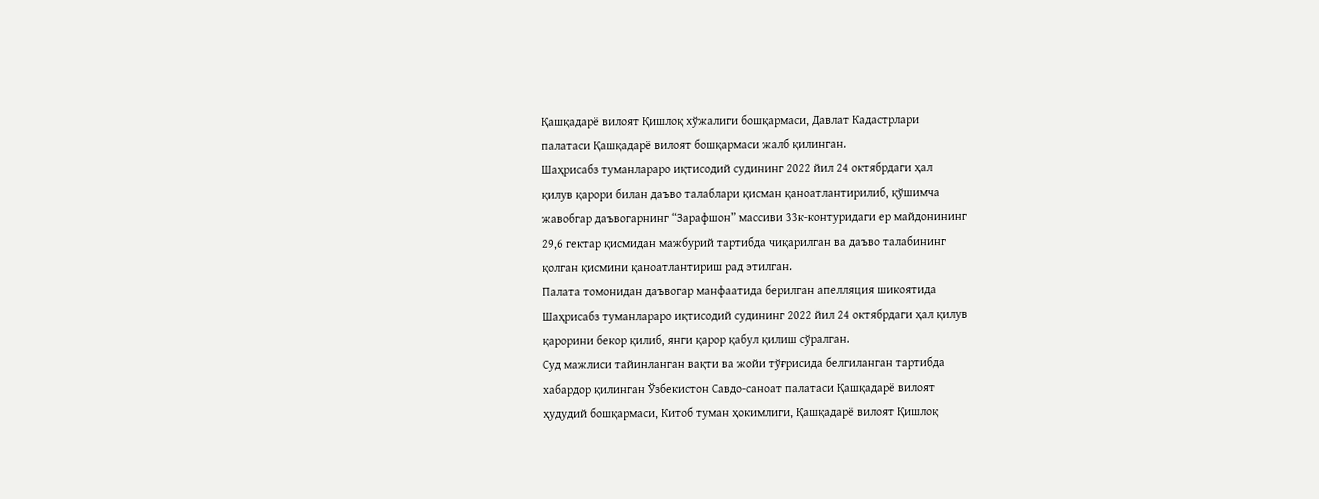Қашқадарё вилоят Қишлоқ хўжалиги бошқармаси, Давлат Кадастрлари
палатаси Қашқадарё вилоят бошқармаси жалб қилинган.
Шаҳрисабз туманлараро иқтисодий судининг 2022 йил 24 октябрдаги ҳал
қилув қарори билан даъво талаблари қисман қаноатлантирилиб, қўшимча
жавобгар даъвогарнинг “Зарафшон” массиви 33к-контуридаги ер майдонининг
29,6 гектар қисмидан мажбурий тартибда чиқарилган ва даъво талабининг
қолган қисмини қаноатлантириш рад этилган.
Палата томонидан даъвогар манфаатида берилган апелляция шикоятида
Шаҳрисабз туманлараро иқтисодий судининг 2022 йил 24 октябрдаги ҳал қилув
қарорини бекор қилиб, янги қарор қабул қилиш сўралган.
Суд мажлиси тайинланган вақти ва жойи тўғрисида белгиланган тартибда
хабардор қилинган Ўзбекистон Савдо-саноат палатаси Қашқадарё вилоят
ҳудудий бошқармаси, Китоб туман ҳокимлиги, Қашқадарё вилоят Қишлоқ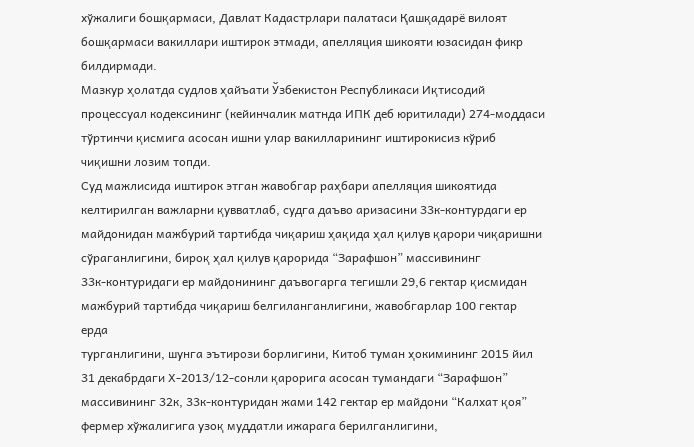хўжалиги бошқармаси, Давлат Кадастрлари палатаси Қашқадарё вилоят
бошқармаси вакиллари иштирок этмади, апелляция шикояти юзасидан фикр
билдирмади.
Мазкур ҳолатда судлов ҳайъати Ўзбекистон Республикаси Иқтисодий
процессуал кодексининг (кейинчалик матнда ИПК деб юритилади) 274-моддаси
тўртинчи қисмига асосан ишни улар вакилларининг иштирокисиз кўриб
чиқишни лозим топди.
Суд мажлисида иштирок этган жавобгар раҳбари апелляция шикоятида
келтирилган важларни қувватлаб, судга даъво аризасини 33к-контурдаги ер
майдонидан мажбурий тартибда чиқариш ҳақида ҳал қилув қарори чиқаришни
сўраганлигини, бироқ ҳал қилув қарорида “Зарафшон” массивининг
33к-контуридаги ер майдонининг даъвогарга тегишли 29,6 гектар қисмидан
мажбурий тартибда чиқариш белгиланганлигини, жавобгарлар 100 гектар ерда
турганлигини, шунга эътирози борлигини, Китоб туман ҳокимининг 2015 йил
31 декабрдаги Х-2013/12-сонли қарорига асосан тумандаги “Зарафшон”
массивининг 32к, 33к-контуридан жами 142 гектар ер майдони “Калхат қоя”
фермер хўжалигига узоқ муддатли ижарага берилганлигини,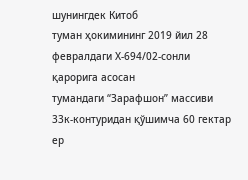шунингдек Китоб
туман ҳокимининг 2019 йил 28 февралдаги Х-694/02-сонли қарорига асосан
тумандаги “Зарафшон” массиви 33к-контуридан қўшимча 60 гектар ер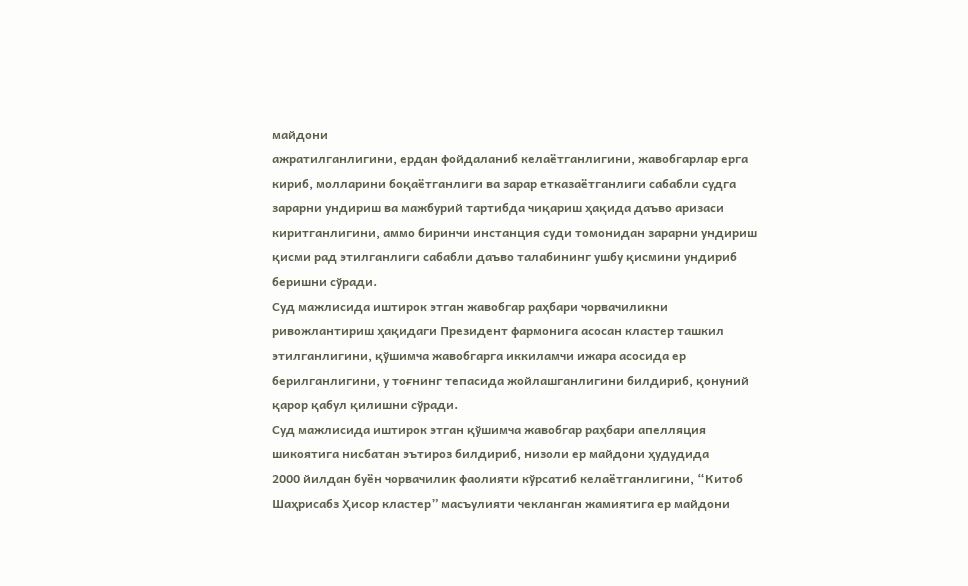майдони
ажратилганлигини, ердан фойдаланиб келаётганлигини, жавобгарлар ерга
кириб, молларини боқаётганлиги ва зарар етказаётганлиги сабабли судга
зарарни ундириш ва мажбурий тартибда чиқариш ҳақида даъво аризаси
киритганлигини, аммо биринчи инстанция суди томонидан зарарни ундириш
қисми рад этилганлиги сабабли даъво талабининг ушбу қисмини ундириб
беришни сўради.
Суд мажлисида иштирок этган жавобгар раҳбари чорвачиликни
ривожлантириш ҳақидаги Президент фармонига асосан кластер ташкил
этилганлигини, қўшимча жавобгарга иккиламчи ижара асосида ер
берилганлигини, у тоғнинг тепасида жойлашганлигини билдириб, қонуний
қарор қабул қилишни сўради.
Суд мажлисида иштирок этган қўшимча жавобгар раҳбари апелляция
шикоятига нисбатан эътироз билдириб, низоли ер майдони ҳудудида
2000 йилдан буён чорвачилик фаолияти кўрсатиб келаётганлигини, “Китоб
Шаҳрисабз Ҳисор кластер” масъулияти чекланган жамиятига ер майдони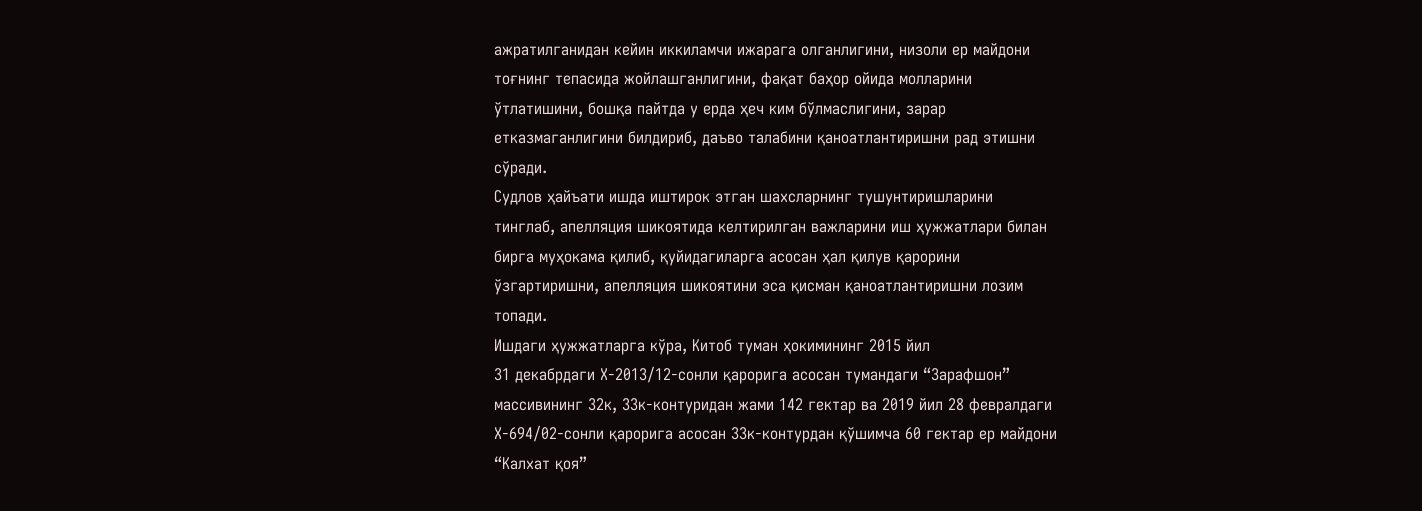ажратилганидан кейин иккиламчи ижарага олганлигини, низоли ер майдони
тоғнинг тепасида жойлашганлигини, фақат баҳор ойида молларини
ўтлатишини, бошқа пайтда у ерда ҳеч ким бўлмаслигини, зарар
етказмаганлигини билдириб, даъво талабини қаноатлантиришни рад этишни
сўради.
Судлов ҳайъати ишда иштирок этган шахсларнинг тушунтиришларини
тинглаб, апелляция шикоятида келтирилган важларини иш ҳужжатлари билан
бирга муҳокама қилиб, қуйидагиларга асосан ҳал қилув қарорини
ўзгартиришни, апелляция шикоятини эса қисман қаноатлантиришни лозим
топади.
Ишдаги ҳужжатларга кўра, Китоб туман ҳокимининг 2015 йил
31 декабрдаги Х-2013/12-сонли қарорига асосан тумандаги “Зарафшон”
массивининг 32к, 33к-контуридан жами 142 гектар ва 2019 йил 28 февралдаги
Х-694/02-сонли қарорига асосан 33к-контурдан қўшимча 60 гектар ер майдони
“Калхат қоя”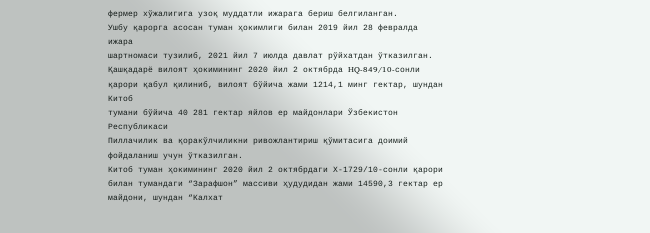фермер хўжалигига узоқ муддатли ижарага бериш белгиланган.
Ушбу қарорга асосан туман ҳокимлиги билан 2019 йил 28 февралда ижара
шартномаси тузилиб, 2021 йил 7 июлда давлат рўйхатдан ўтказилган.
Қашқадарё вилоят ҳокимининг 2020 йил 2 октябрда HQ-849/10-сонли
қарори қабул қилиниб, вилоят бўйича жами 1214,1 минг гектар, шундан Китоб
тумани бўйича 40 281 гектар яйлов ер майдонлари Ўзбекистон Республикаси
Пиллачилик ва қоракўлчиликни ривожлантириш қўмитасига доимий
фойдаланиш учун ўтказилган.
Китоб туман ҳокимининг 2020 йил 2 октябрдаги Х-1729/10-сонли қарори
билан тумандаги “Зарафшон” массиви ҳудудидан жами 14590,3 гектар ер
майдони, шундан “Калхат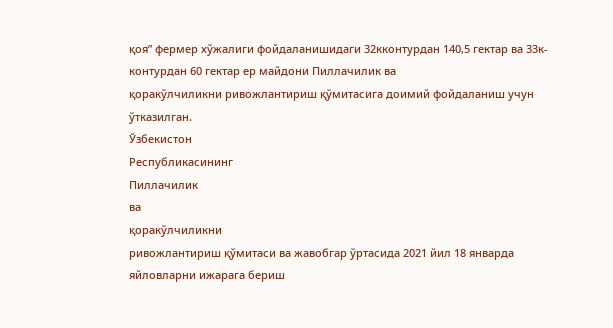қоя” фермер хўжалиги фойдаланишидаги 32кконтурдан 140,5 гектар ва 33к-контурдан 60 гектар ер майдони Пиллачилик ва
қоракўлчиликни ривожлантириш қўмитасига доимий фойдаланиш учун
ўтказилган.
Ўзбекистон
Республикасининг
Пиллачилик
ва
қоракўлчиликни
ривожлантириш қўмитаси ва жавобгар ўртасида 2021 йил 18 январда
яйловларни ижарага бериш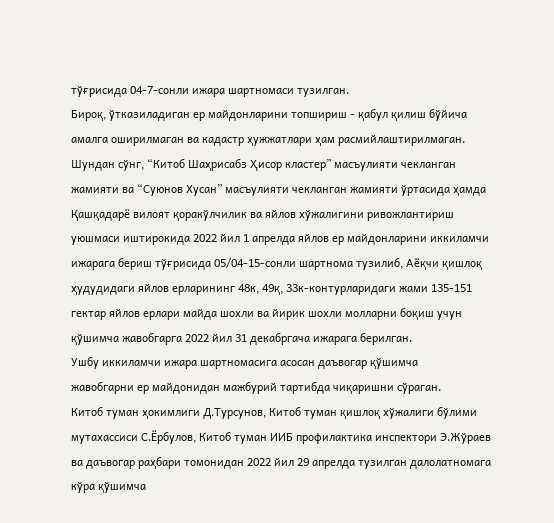тўғрисида 04-7-сонли ижара шартномаси тузилган.
Бироқ, ўтказиладиган ер майдонларини топшириш - қабул қилиш бўйича
амалга оширилмаган ва кадастр ҳужжатлари ҳам расмийлаштирилмаган.
Шундан сўнг, “Китоб Шаҳрисабз Ҳисор кластер” масъулияти чекланган
жамияти ва “Суюнов Хусан” масъулияти чекланган жамияти ўртасида ҳамда
Қашқадарё вилоят қоракўлчилик ва яйлов хўжалигини ривожлантириш
уюшмаси иштирокида 2022 йил 1 апрелда яйлов ер майдонларини иккиламчи
ижарага бериш тўғрисида 05/04-15-сонли шартнома тузилиб, Аёқчи қишлоқ
ҳудудидаги яйлов ерларининг 48к, 49қ, 33к-контурларидаги жами 135-151
гектар яйлов ерлари майда шохли ва йирик шохли молларни боқиш учун
қўшимча жавобгарга 2022 йил 31 декабргача ижарага берилган.
Ушбу иккиламчи ижара шартномасига асосан даъвогар қўшимча
жавобгарни ер майдонидан мажбурий тартибда чиқаришни сўраган.
Китоб туман ҳокимлиги Д.Турсунов, Китоб туман қишлоқ хўжалиги бўлими
мутахассиси С.Ёрбулов, Китоб туман ИИБ профилактика инспектори Э.Жўраев
ва даъвогар раҳбари томонидан 2022 йил 29 апрелда тузилган далолатномага
кўра қўшимча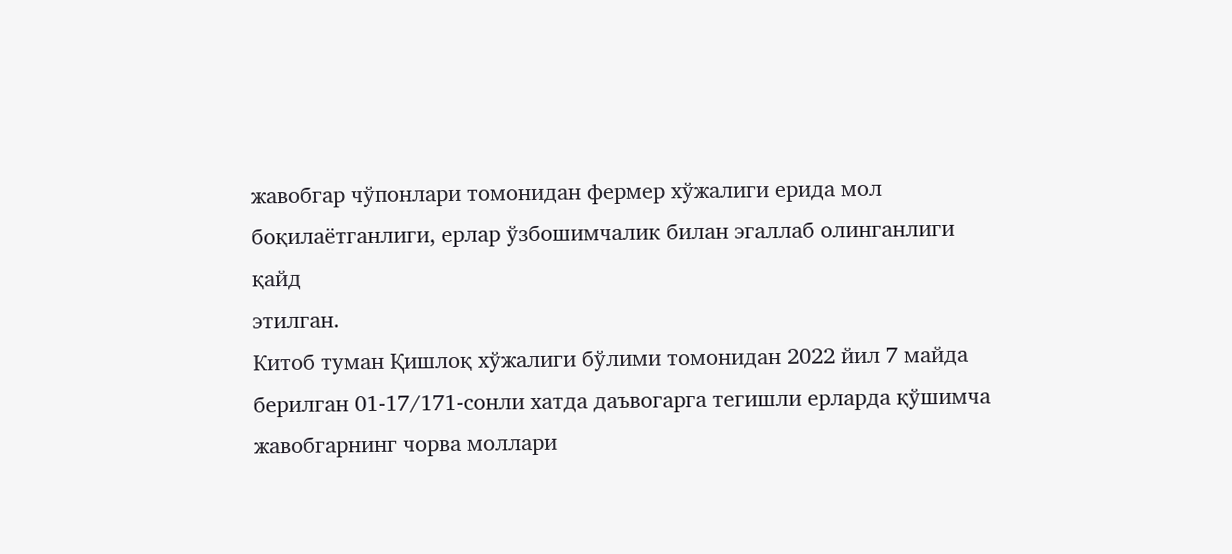жавобгар чўпонлари томонидан фермер хўжалиги ерида мол
боқилаётганлиги, ерлар ўзбошимчалик билан эгаллаб олинганлиги қайд
этилган.
Китоб туман Қишлоқ хўжалиги бўлими томонидан 2022 йил 7 майда
берилган 01-17/171-сонли хатда даъвогарга тегишли ерларда қўшимча
жавобгарнинг чорва моллари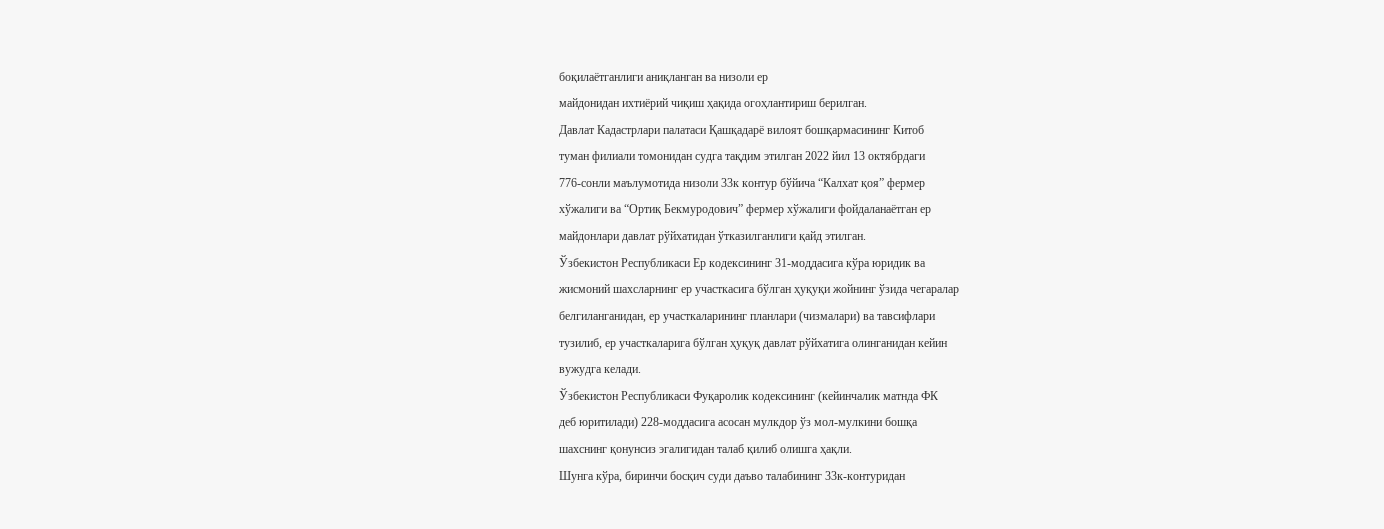боқилаётганлиги аниқланган ва низоли ер
майдонидан ихтиёрий чиқиш ҳақида огоҳлантириш берилган.
Давлат Кадастрлари палатаси Қашқадарё вилоят бошқармасининг Китоб
туман филиали томонидан судга тақдим этилган 2022 йил 13 октябрдаги
776-сонли маълумотида низоли 33к контур бўйича “Калхат қоя” фермер
хўжалиги ва “Ортиқ Бекмуродович” фермер хўжалиги фойдаланаётган ер
майдонлари давлат рўйхатидан ўтказилганлиги қайд этилган.
Ўзбекистон Республикаси Ер кодексининг 31-моддасига кўра юридик ва
жисмоний шахсларнинг ер участкасига бўлган ҳуқуқи жойнинг ўзида чегаралар
белгиланганидан, ер участкаларининг планлари (чизмалари) ва тавсифлари
тузилиб, ер участкаларига бўлган ҳуқуқ давлат рўйхатига олинганидан кейин
вужудга келади.
Ўзбекистон Республикаси Фуқаролик кодексининг (кейинчалик матнда ФК
деб юритилади) 228-моддасига асосан мулкдор ўз мол-мулкини бошқа
шахснинг қонунсиз эгалигидан талаб қилиб олишга ҳақли.
Шунга кўра, биринчи босқич суди даъво талабининг 33к-контуридан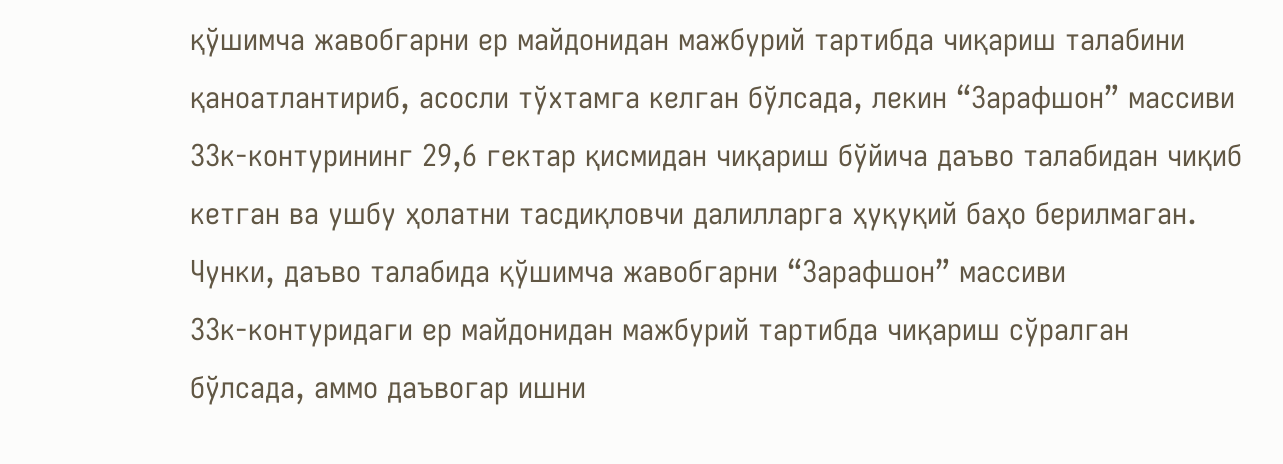қўшимча жавобгарни ер майдонидан мажбурий тартибда чиқариш талабини
қаноатлантириб, асосли тўхтамга келган бўлсада, лекин “Зарафшон” массиви
33к-контурининг 29,6 гектар қисмидан чиқариш бўйича даъво талабидан чиқиб
кетган ва ушбу ҳолатни тасдиқловчи далилларга ҳуқуқий баҳо берилмаган.
Чунки, даъво талабида қўшимча жавобгарни “Зарафшон” массиви
33к-контуридаги ер майдонидан мажбурий тартибда чиқариш сўралган
бўлсада, аммо даъвогар ишни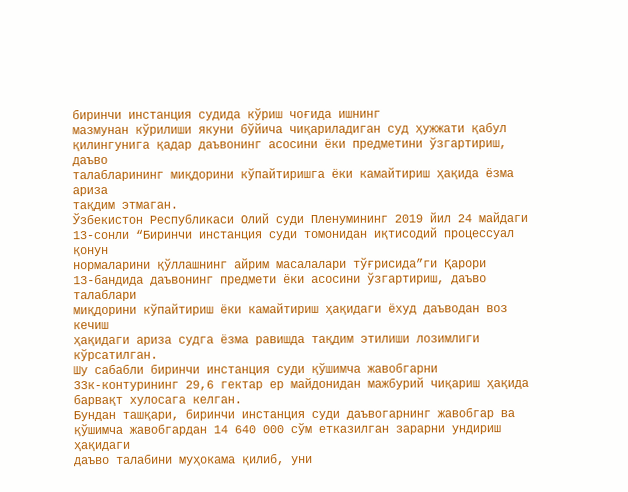биринчи инстанция судида кўриш чоғида ишнинг
мазмунан кўрилиши якуни бўйича чиқариладиган суд ҳужжати қабул
қилингунига қадар даъвонинг асосини ёки предметини ўзгартириш, даъво
талабларининг миқдорини кўпайтиришга ёки камайтириш ҳақида ёзма ариза
тақдим этмаган.
Ўзбекистон Республикаси Олий суди Пленумининг 2019 йил 24 майдаги
13-сонли “Биринчи инстанция суди томонидан иқтисодий процессуал қонун
нормаларини қўллашнинг айрим масалалари тўғрисида”ги Қарори
13-бандида даъвонинг предмети ёки асосини ўзгартириш, даъво талаблари
миқдорини кўпайтириш ёки камайтириш ҳақидаги ёхуд даъводан воз кечиш
ҳақидаги ариза судга ёзма равишда тақдим этилиши лозимлиги кўрсатилган.
Шу сабабли биринчи инстанция суди қўшимча жавобгарни
33к-контурининг 29,6 гектар ер майдонидан мажбурий чиқариш ҳақида
барвақт хулосага келган.
Бундан ташқари, биринчи инстанция суди даъвогарнинг жавобгар ва
қўшимча жавобгардан 14 640 000 сўм етказилган зарарни ундириш ҳақидаги
даъво талабини муҳокама қилиб, уни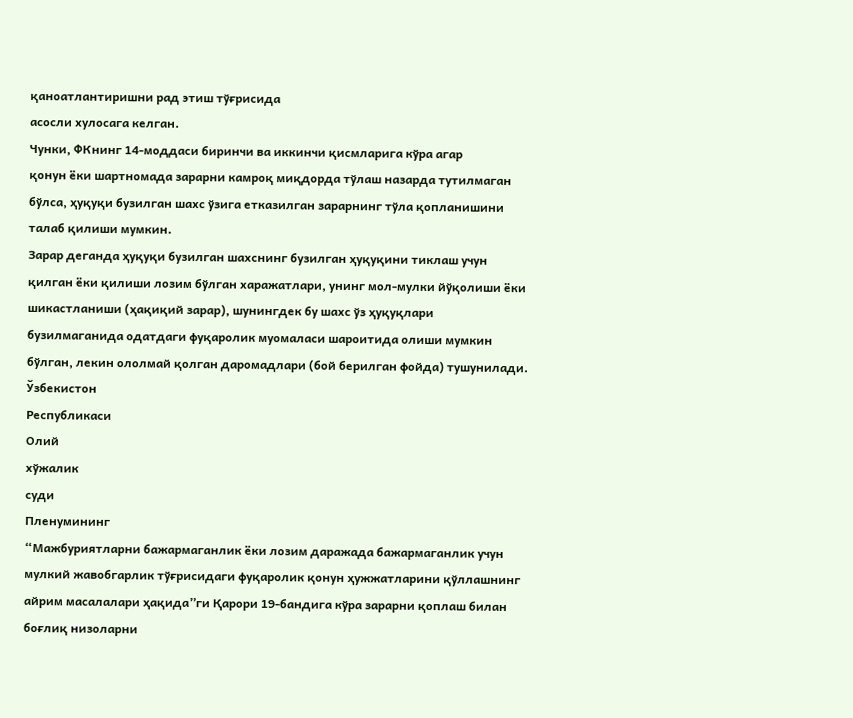қаноатлантиришни рад этиш тўғрисида
асосли хулосага келган.
Чунки, ФКнинг 14-моддаси биринчи ва иккинчи қисмларига кўра агар
қонун ёки шартномада зарарни камроқ миқдорда тўлаш назарда тутилмаган
бўлса, ҳуқуқи бузилган шахс ўзига етказилган зарарнинг тўла қопланишини
талаб қилиши мумкин.
Зарар деганда ҳуқуқи бузилган шахснинг бузилган ҳуқуқини тиклаш учун
қилган ёки қилиши лозим бўлган харажатлари, унинг мол-мулки йўқолиши ёки
шикастланиши (ҳақиқий зарар), шунингдек бу шахс ўз ҳуқуқлари
бузилмаганида одатдаги фуқаролик муомаласи шароитида олиши мумкин
бўлган, лекин ололмай қолган даромадлари (бой берилган фойда) тушунилади.
Ўзбекистон
Республикаси
Олий
хўжалик
суди
Пленумининг
“Мажбуриятларни бажармаганлик ёки лозим даражада бажармаганлик учун
мулкий жавобгарлик тўғрисидаги фуқаролик қонун ҳужжатларини қўллашнинг
айрим масалалари ҳақида”ги Қарори 19-бандига кўра зарарни қоплаш билан
боғлиқ низоларни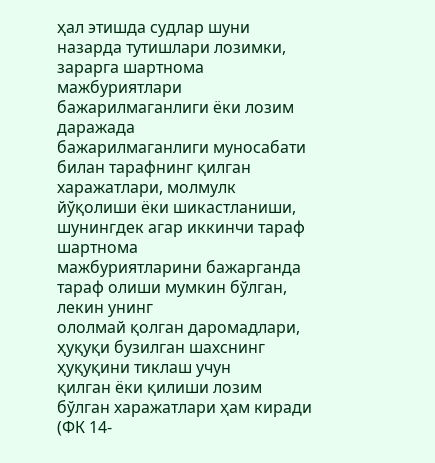ҳал этишда судлар шуни назарда тутишлари лозимки,
зарарга шартнома мажбуриятлари бажарилмаганлиги ёки лозим даражада
бажарилмаганлиги муносабати билан тарафнинг қилган харажатлари, молмулк йўқолиши ёки шикастланиши, шунингдек агар иккинчи тараф шартнома
мажбуриятларини бажарганда тараф олиши мумкин бўлган, лекин унинг
ололмай қолган даромадлари, ҳуқуқи бузилган шахснинг ҳуқуқини тиклаш учун
қилган ёки қилиши лозим бўлган харажатлари ҳам киради (ФК 14-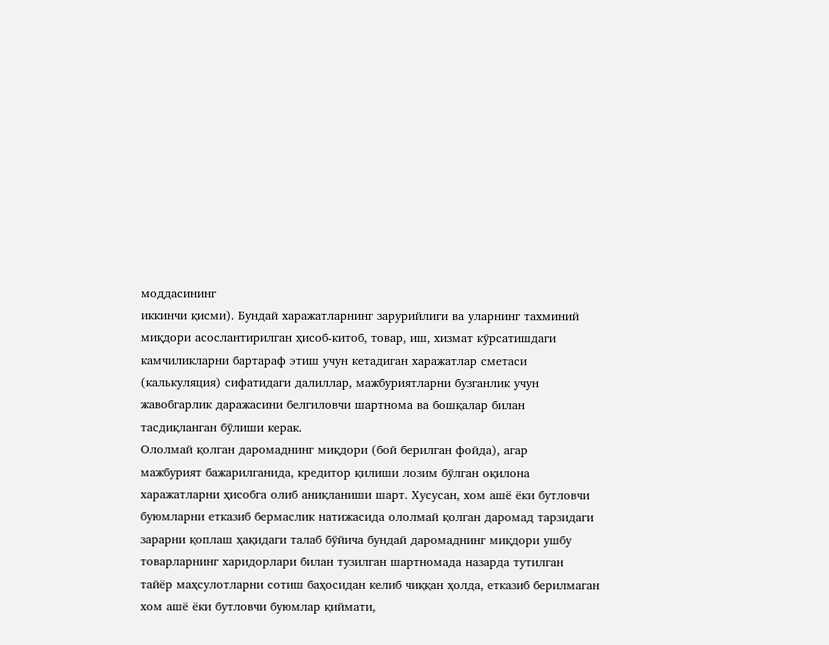моддасининг
иккинчи қисми). Бундай харажатларнинг зарурийлиги ва уларнинг тахминий
миқдори асослантирилган ҳисоб-китоб, товар, иш, хизмат кўрсатишдаги
камчиликларни бартараф этиш учун кетадиган харажатлар сметаси
(калькуляция) сифатидаги далиллар, мажбуриятларни бузганлик учун
жавобгарлик даражасини белгиловчи шартнома ва бошқалар билан
тасдиқланган бўлиши керак.
Ололмай қолган даромаднинг миқдори (бой берилган фойда), агар
мажбурият бажарилганида, кредитор қилиши лозим бўлган оқилона
харажатларни ҳисобга олиб аниқланиши шарт. Хусусан, хом ашё ёки бутловчи
буюмларни етказиб бермаслик натижасида ололмай қолган даромад тарзидаги
зарарни қоплаш ҳақидаги талаб бўйича бундай даромаднинг миқдори ушбу
товарларнинг харидорлари билан тузилган шартномада назарда тутилган
тайёр маҳсулотларни сотиш баҳосидан келиб чиққан ҳолда, етказиб берилмаган
хом ашё ёки бутловчи буюмлар қиймати,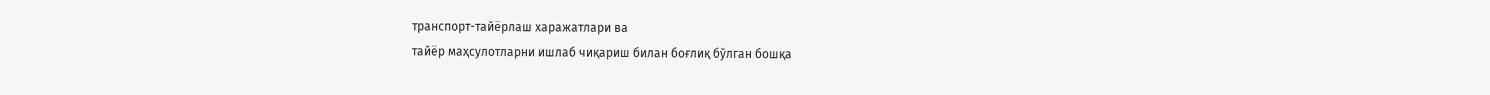транспорт-тайёрлаш харажатлари ва
тайёр маҳсулотларни ишлаб чиқариш билан боғлиқ бўлган бошқа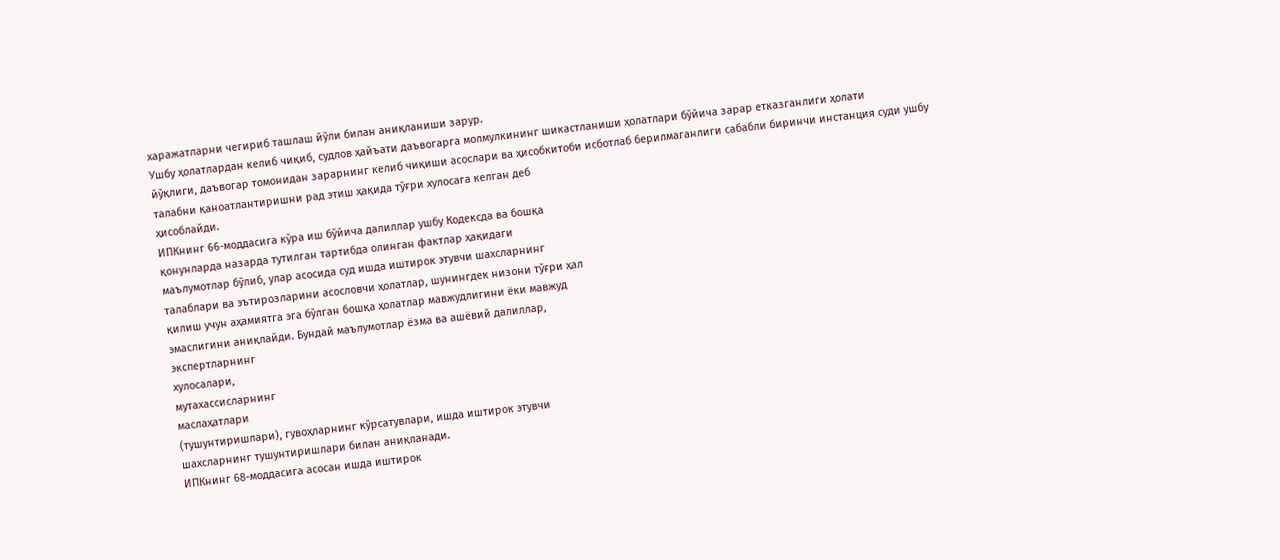харажатларни чегириб ташлаш йўли билан аниқланиши зарур.
Ушбу ҳолатлардан келиб чиқиб, судлов ҳайъати даъвогарга молмулкининг шикастланиши ҳолатлари бўйича зарар етказганлиги ҳолати
йўқлиги, даъвогар томонидан зарарнинг келиб чиқиши асослари ва ҳисобкитоби исботлаб берилмаганлиги сабабли биринчи инстанция суди ушбу
талабни қаноатлантиришни рад этиш ҳақида тўғри хулосага келган деб
ҳисоблайди.
ИПКнинг 66-моддасига кўра иш бўйича далиллар ушбу Кодексда ва бошқа
қонунларда назарда тутилган тартибда олинган фактлар ҳақидаги
маълумотлар бўлиб, улар асосида суд ишда иштирок этувчи шахсларнинг
талаблари ва эътирозларини асословчи ҳолатлар, шунингдек низони тўғри ҳал
қилиш учун аҳамиятга эга бўлган бошқа ҳолатлар мавжудлигини ёки мавжуд
эмаслигини аниқлайди. Бундай маълумотлар ёзма ва ашёвий далиллар,
экспертларнинг
хулосалари,
мутахассисларнинг
маслаҳатлари
(тушунтиришлари), гувоҳларнинг кўрсатувлари, ишда иштирок этувчи
шахсларнинг тушунтиришлари билан аниқланади.
ИПКнинг 68-моддасига асосан ишда иштирок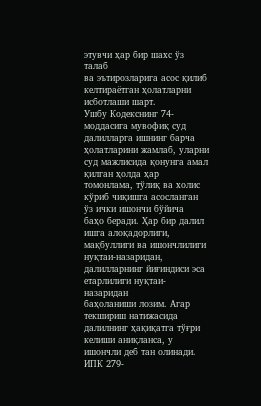этувчи ҳар бир шахс ўз талаб
ва эътирозларига асос қилиб келтираётган ҳолатларни исботлаши шарт.
Ушбу Кодекснинг 74-моддасига мувофиқ суд далилларга ишнинг барча
ҳолатларини жамлаб, уларни суд мажлисида қонунга амал қилган ҳолда ҳар
томонлама, тўлиқ ва холис кўриб чиқишга асосланган ўз ички ишончи бўйича
баҳо беради. Ҳар бир далил ишга алоқадорлиги, мақбуллиги ва ишончлилиги
нуқтаи-назаридан, далилларнинг йиғиндиси эса етарлилиги нуқтаи-назаридан
баҳоланиши лозим. Агар текшириш натижасида далилнинг ҳақиқатга тўғри
келиши аниқланса, у ишончли деб тан олинади.
ИПК 279-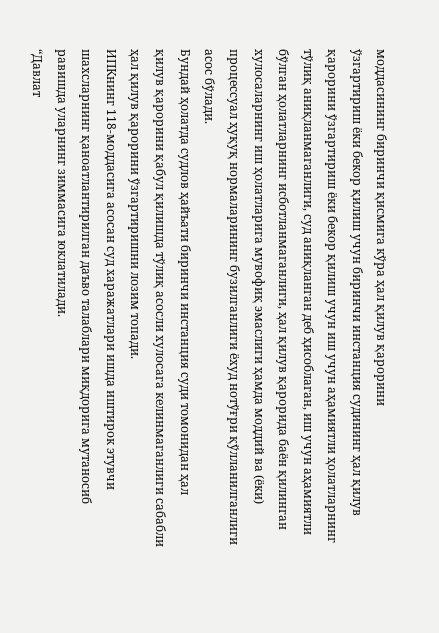моддасининг биринчи қисмига кўра ҳал қилув қарорини
ўзгартириш ёки бекор қилиш учун биринчи инстанция судининг ҳал қилув
қарорини ўзгартириш ёки бекор қилиш учун иш учун аҳамиятли ҳолатларнинг
тўлиқ аниқланмаганлиги, суд аниқланган деб ҳисоблаган, иш учун аҳамиятли
бўлган ҳолатларнинг исботланмаганлиги, ҳал қилув қарорида баён қилинган
хулосаларнинг иш ҳолатларига мувофиқ эмаслиги ҳамда моддий ва (ёки)
процессуал ҳуқуқ нормаларининг бузилганлиги ёхуд нотўғри қўлланилганлиги
асос бўлади.
Бундай ҳолатда судлов ҳайъати биринчи инстанция суди томонидан ҳал
қилув қарорини қабул қилишда тўлиқ асосли хулосага келинмаганлиги сабабли
ҳал қилув қарорини ўзгартиришни лозим топади.
ИПКнинг 118-моддасига асосан суд харажатлари ишда иштирок этувчи
шахсларнинг қаноатлантирилган даъво талаблари миқдорига мутаносиб
равишда уларнинг зиммасига юклатилади.
“Давлат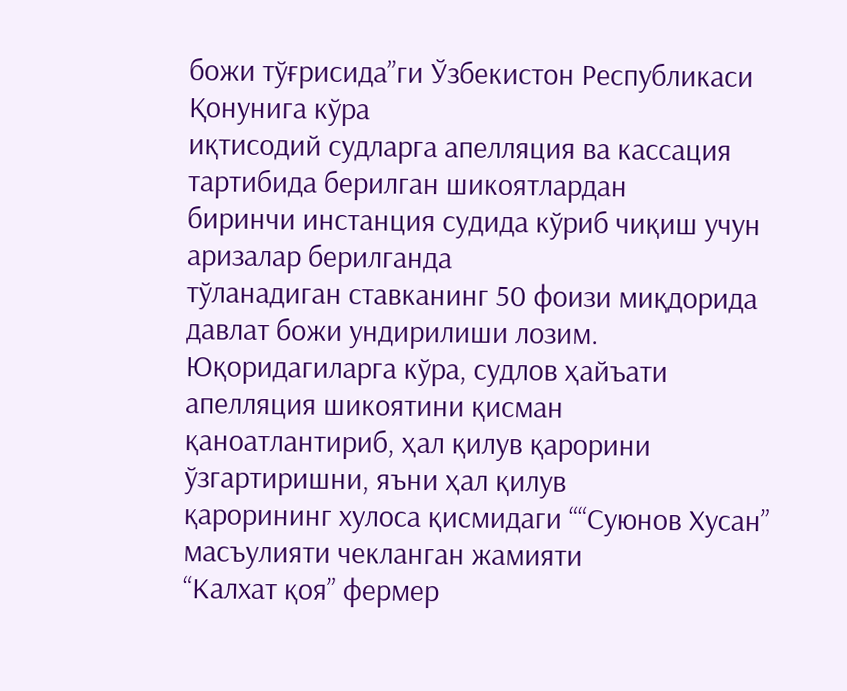божи тўғрисида”ги Ўзбекистон Республикаси Қонунига кўра
иқтисодий судларга апелляция ва кассация тартибида берилган шикоятлардан
биринчи инстанция судида кўриб чиқиш учун аризалар берилганда
тўланадиган ставканинг 50 фоизи миқдорида давлат божи ундирилиши лозим.
Юқоридагиларга кўра, судлов ҳайъати апелляция шикоятини қисман
қаноатлантириб, ҳал қилув қарорини ўзгартиришни, яъни ҳал қилув
қарорининг хулоса қисмидаги ““Суюнов Хусан” масъулияти чекланган жамияти
“Калхат қоя” фермер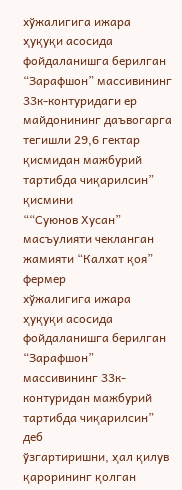хўжалигига ижара ҳуқуқи асосида фойдаланишга берилган
“Зарафшон” массивининг 33к-контуридаги ер майдонининг даъвогарга
тегишли 29,6 гектар қисмидан мажбурий тартибда чиқарилсин” қисмини
““Суюнов Хусан” масъулияти чекланган жамияти “Калхат қоя” фермер
хўжалигига ижара ҳуқуқи асосида фойдаланишга берилган “Зарафшон”
массивининг 33к-контуридан мажбурий тартибда чиқарилсин” деб
ўзгартиришни, ҳал қилув қарорининг қолган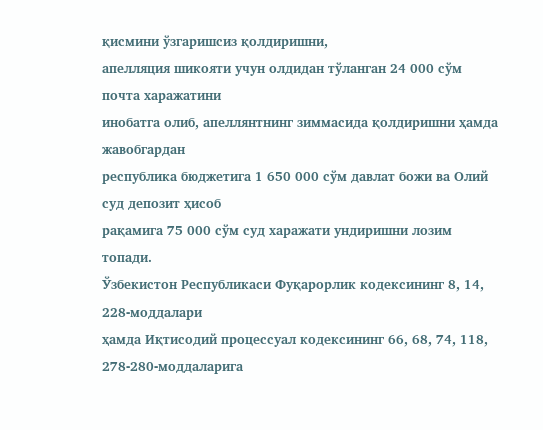қисмини ўзгаришсиз қолдиришни,
апелляция шикояти учун олдидан тўланган 24 000 сўм почта харажатини
инобатга олиб, апеллянтнинг зиммасида қолдиришни ҳамда жавобгардан
республика бюджетига 1 650 000 сўм давлат божи ва Олий суд депозит ҳисоб
рақамига 75 000 сўм суд харажати ундиришни лозим топади.
Ўзбекистон Республикаси Фуқарорлик кодексининг 8, 14, 228-моддалари
ҳамда Иқтисодий процессуал кодексининг 66, 68, 74, 118, 278-280-моддаларига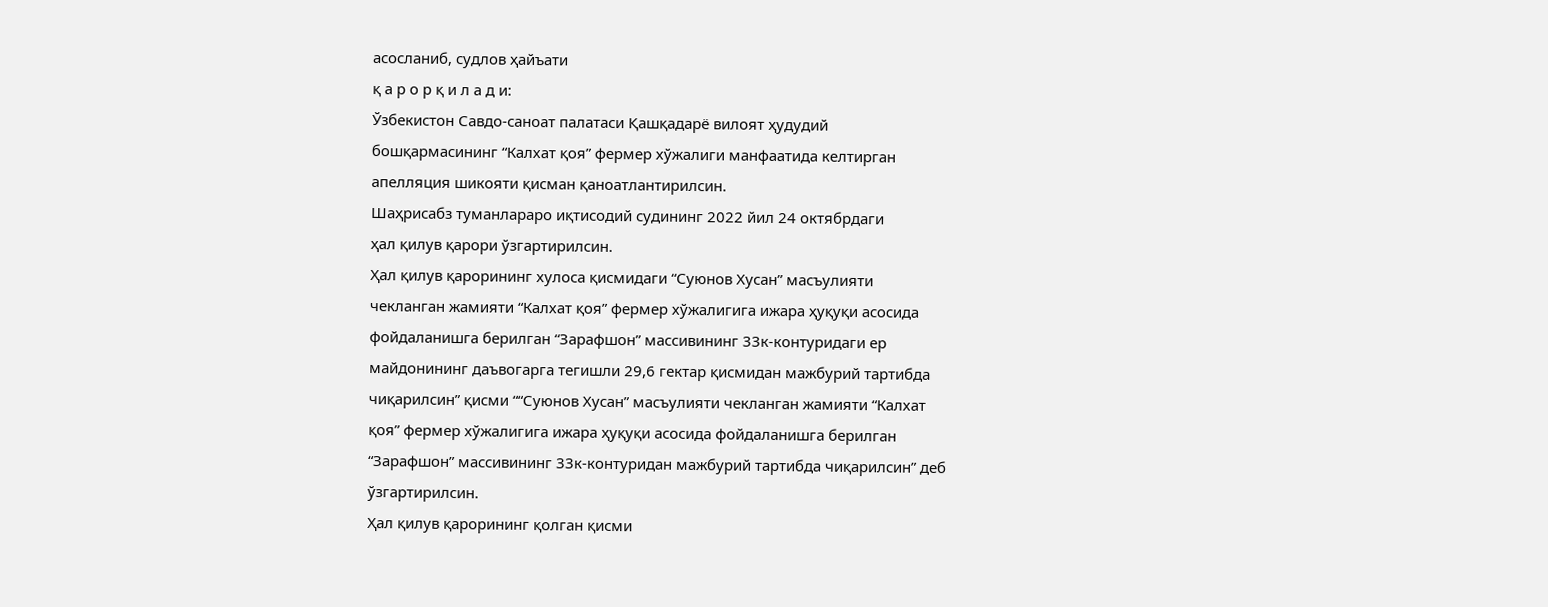асосланиб, судлов ҳайъати
қ а р о р қ и л а д и:
Ўзбекистон Савдо-саноат палатаси Қашқадарё вилоят ҳудудий
бошқармасининг “Калхат қоя” фермер хўжалиги манфаатида келтирган
апелляция шикояти қисман қаноатлантирилсин.
Шаҳрисабз туманлараро иқтисодий судининг 2022 йил 24 октябрдаги
ҳал қилув қарори ўзгартирилсин.
Ҳал қилув қарорининг хулоса қисмидаги “Суюнов Хусан” масъулияти
чекланган жамияти “Калхат қоя” фермер хўжалигига ижара ҳуқуқи асосида
фойдаланишга берилган “Зарафшон” массивининг 33к-контуридаги ер
майдонининг даъвогарга тегишли 29,6 гектар қисмидан мажбурий тартибда
чиқарилсин” қисми ““Суюнов Хусан” масъулияти чекланган жамияти “Калхат
қоя” фермер хўжалигига ижара ҳуқуқи асосида фойдаланишга берилган
“Зарафшон” массивининг 33к-контуридан мажбурий тартибда чиқарилсин” деб
ўзгартирилсин.
Ҳал қилув қарорининг қолган қисми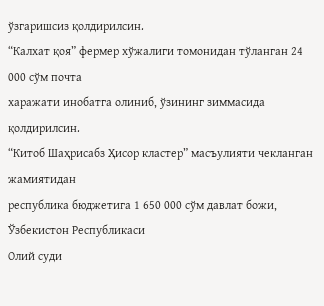ўзгаришсиз қолдирилсин.
“Калхат қоя” фермер хўжалиги томонидан тўланган 24 000 сўм почта
харажати инобатга олиниб, ўзининг зиммасида қолдирилсин.
“Китоб Шаҳрисабз Ҳисор кластер” масъулияти чекланган жамиятидан
республика бюджетига 1 650 000 сўм давлат божи, Ўзбекистон Республикаси
Олий суди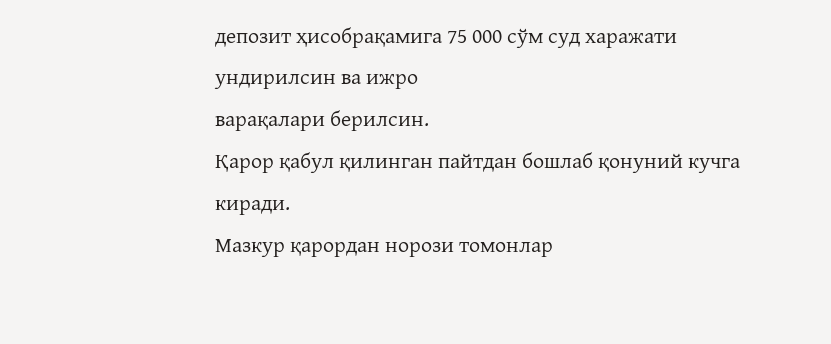депозит ҳисобрақамига 75 000 сўм суд харажати ундирилсин ва ижро
варақалари берилсин.
Қарор қабул қилинган пайтдан бошлаб қонуний кучга киради.
Мазкур қарордан норози томонлар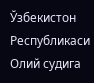Ўзбекистон Республикаси Олий судига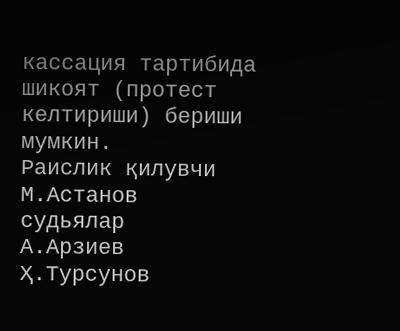кассация тартибида шикоят (протест келтириши) бериши мумкин.
Раислик қилувчи
М.Астанов
судьялар
А.Арзиев
Ҳ.Турсунов